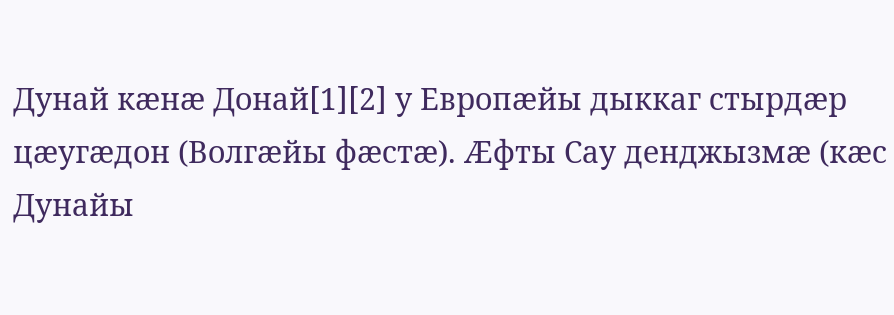Дунай кæнæ Донай[1][2] у Европæйы дыккаг стырдæр цæугæдон (Волгæйы фæстæ). Æфты Сау денджызмæ (кæс Дунайы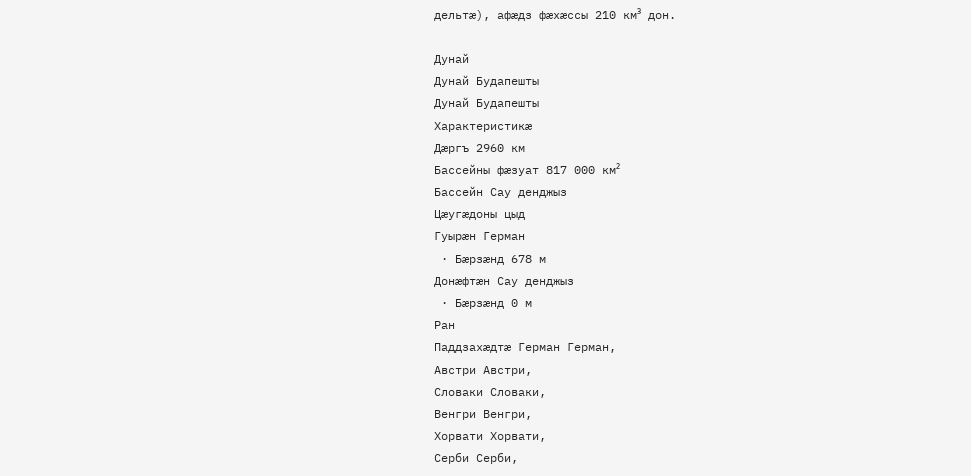дельтæ), афæдз фæхæссы 210 км³ дон.

Дунай
Дунай Будапешты
Дунай Будапешты
Характеристикæ
Дæргъ 2960 км
Бассейны фæзуат 817 000 км²
Бассейн Сау денджыз
Цæугæдоны цыд
Гуырæн Герман
 · Бæрзæнд 678 м
Донæфтæн Сау денджыз
 · Бæрзæнд 0 м
Ран
Паддзахæдтæ Герман Герман,
Австри Австри,
Словаки Словаки,
Венгри Венгри,
Хорвати Хорвати,
Серби Серби,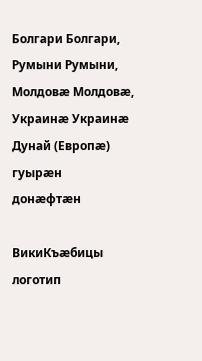Болгари Болгари,
Румыни Румыни,
Молдовæ Молдовæ,
Украинæ Украинæ
Дунай (Европæ)
гуырæн
донæфтæн

ВикиКъæбицы логотип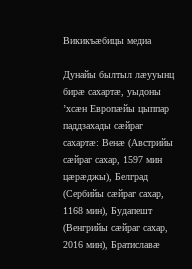Викикъæбицы медиа

Дунайы былтыл лæууынц бирæ сахартæ, уыдоны ’хсæн Европæйы цыппар паддзахады сæйраг сахартæ: Венæ (Австрийы сæйраг сахар, 1597 мин цæрæджы), Белград (Сербийы сæйраг сахар, 1168 мин), Будапешт (Венгрийы сæйраг сахар, 2016 мин), Братиславæ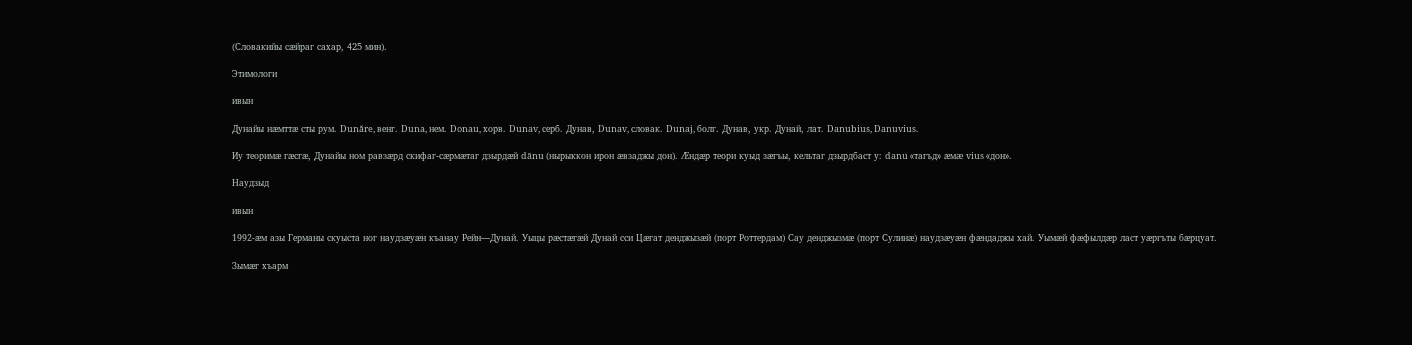(Словакийы сæйраг сахар, 425 мин).

Этимологи

ивын

Дунайы нæмттæ сты рум. Dunăre, венг. Duna, нем. Donau, хорв. Dunav, серб. Дунав, Dunav, словак. Dunaj, болг. Дунав, укр. Дунай, лат. Danubius, Danuvius.

Иу теоримæ гæсгæ, Дунайы ном равзæрд скифаг-сæрмæтаг дзырдæй dānu (нырыккон ирон æвзаджы дон). Æндæр теори куыд зæгъы, кельтаг дзырдбаст у: danu «тагъд» æмæ vius «дон».

Наудзыд

ивын

1992-æм азы Германы скуыста ног наудзæуæн къанау Рейн—Дунай. Уыцы рæстæгæй Дунай сси Цæгат денджызæй (порт Роттердам) Сау денджызмæ (порт Сулинæ) наудзæуæн фæндаджы хай. Уымæй фæфылдæр ласт уæргъты бæрцуат.

Зымæг хъарм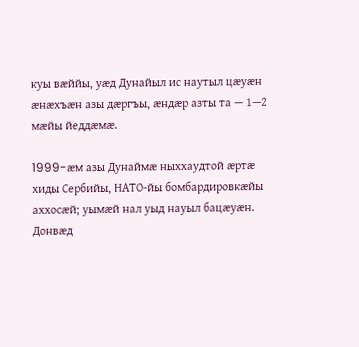куы вæййы, уæд Дунайыл ис наутыл цæуæн æнæхъæн азы дæргъы, æндæр азты та — 1—2 мæйы йеддæмæ.

1999-æм азы Дунаймæ ныххаудтой æртæ хиды Сербийы, НАТО-йы бомбардировкæйы аххосæй; уымæй нал уыд науыл бацæуæн. Донвæд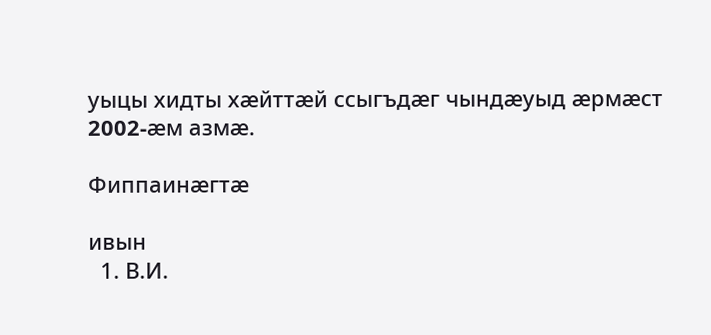уыцы хидты хæйттæй ссыгъдæг чындæуыд æрмæст 2002-æм азмæ.

Фиппаинæгтæ

ивын
  1. В.И.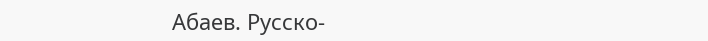Абаев. Русско-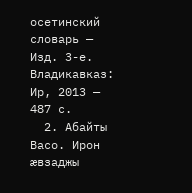осетинский словарь — Изд. 3-е. Владикавказ: Ир, 2013 — 487 с.
  2. Абайты Васо. Ирон æвзаджы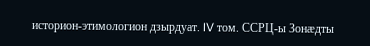историон-этимологион дзырдуат. IV том. ССРЦ-ы Зонæдты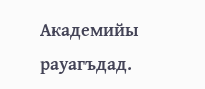Академийы рауагъдад.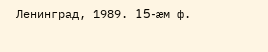Ленинград, 1989. 15-æм ф.